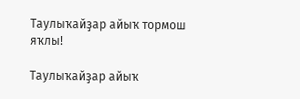Таулыҡайҙар айыҡ тормош яҡлы!

Таулыҡайҙар айыҡ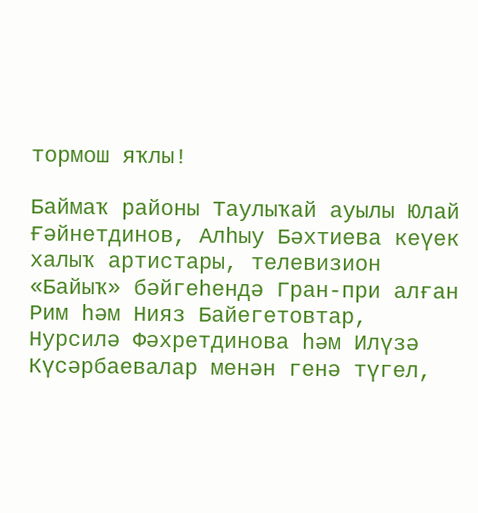тормош яҡлы!

Баймаҡ районы Таулыҡай ауылы Юлай Ғәйнетдинов, Алһыу Бәхтиева кеүек халыҡ артистары, телевизион «Байыҡ» бәйгеһендә Гран-при алған Рим һәм Нияз Байегетовтар, Нурсилә Фәхретдинова һәм Илүзә Күсәрбаевалар менән генә түгел,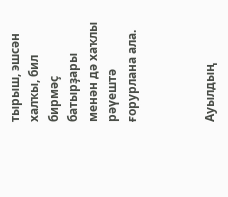тырыш, эшсән халҡы, бил бирмәҫ батырҙары менән дә хаҡлы рәүештә ғорурлана ала.



Ауылдың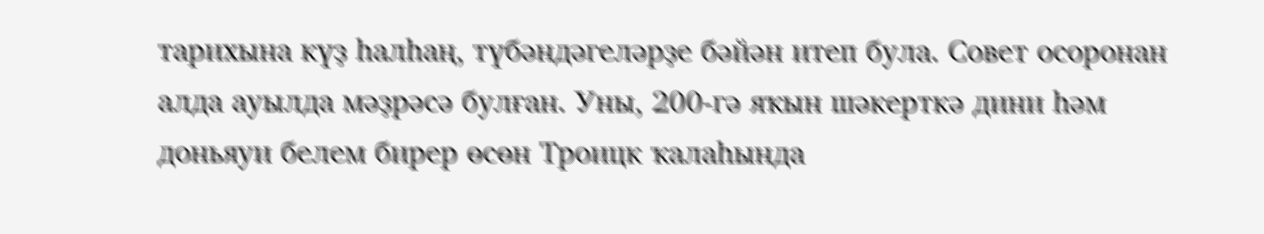тарихына күҙ һалһаң, түбәндәгеләрҙе бәйән итеп була. Совет осоронан алда ауылда мәҙрәсә булған. Уны, 200-гә яҡын шәкерткә дини һәм доньяуи белем бирер өсөн Троицк ҡалаһында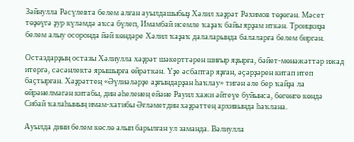Зәйнулла Рәсүлевта белем алған ауылдашыбыҙ Хәлил хәҙрәт Рәхимов төҙөгән. Мәсет төҙөүгә ҙур күләмдә аҡса бүлеп, Имамбай исемле ҡаҙаҡ байы ярҙам иткән. Троицкиҙа белем алыу осоронда йәй көндәре Хәлил ҡаҙаҡ далаларында балаларға белем биргән.

Остаздарҙың остазы Хәлиулла хәҙрәт шәкерттәрен шиғыр яҙырға, бәйет-мөнәжәттәр ижад итергә, сәсәнлектә ярышырға өйрәткән. Үҙе әсбаптар яҙған, әҫәрҙәрен китап итеп баҫтырған. Хәҙрәттең «Әүлиәләрҙе аҙғындарҙан һаҡлау» тигән әле бер ҡайҙа ла өйрәнелмәгән китабы, дин әһеленең ейәне Рауил хажи әйтеүе буйынса, бөгөнгө көндә Сибай ҡалаһының имам-хатибы Әғләметдин хәҙрәттең архивында һаҡлана.

Ауылда дини белем көслө алып барылған ул заманда. Вәлиулла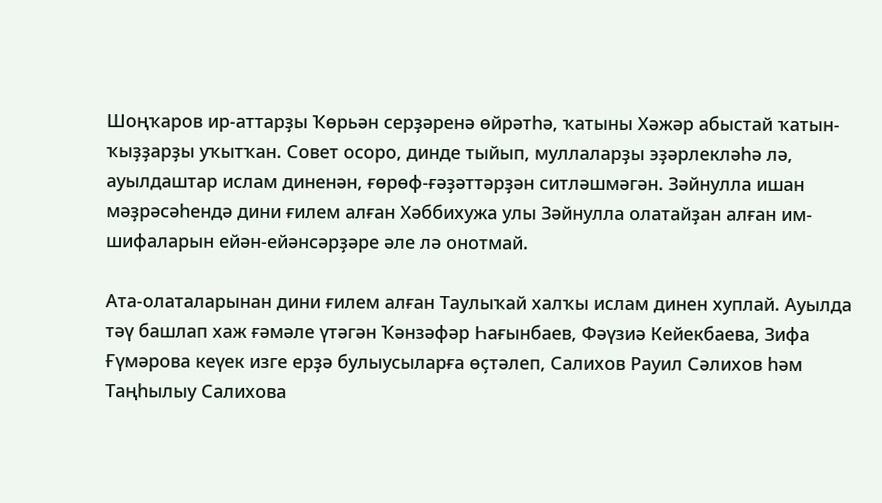Шоңҡаров ир-аттарҙы Ҡөрьән серҙәренә өйрәтһә, ҡатыны Хәжәр абыстай ҡатын-ҡыҙҙарҙы уҡытҡан. Совет осоро, динде тыйып, муллаларҙы эҙәрлекләһә лә, ауылдаштар ислам диненән, ғөрөф-ғәҙәттәрҙән ситләшмәгән. Зәйнулла ишан мәҙрәсәһендә дини ғилем алған Хәббихужа улы Зәйнулла олатайҙан алған им-шифаларын ейән-ейәнсәрҙәре әле лә онотмай.

Ата-олаталарынан дини ғилем алған Таулыҡай халҡы ислам динен хуплай. Ауылда тәү башлап хаж ғәмәле үтәгән Ҡәнзәфәр Һағынбаев, Фәүзиә Кейекбаева, Зифа Ғүмәрова кеүек изге ерҙә булыусыларға өҫтәлеп, Салихов Рауил Сәлихов һәм Таңһылыу Салихова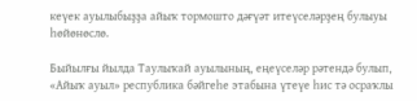кеүек ауылыбыҙҙа айыҡ тормошто дәғүәт итеүселәрҙең булыуы һөйөнөслө.

Быйылғы йылда Таулыҡай ауылының, еңеүселәр рәтендә булып, «Айыҡ ауыл» республика бәйгеһе этабына үтеүе һис тә осраҡлы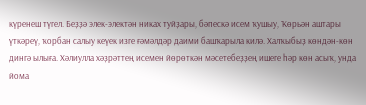күренеш түгел. Беҙҙә элек-электән никах туйҙары, бәпескә исем ҡушыу, Ҡөрьән аштары үткәреү, ҡорбан салыу кеүек изге ғәмәлдәр даими башҡарыла килә. Халҡыбыҙ көндән-көн дингә ылыға. Хәлиулла хәҙрәттең исемен йөрөткән мәсетебеҙҙең ишеге һәр көн асыҡ, унда йома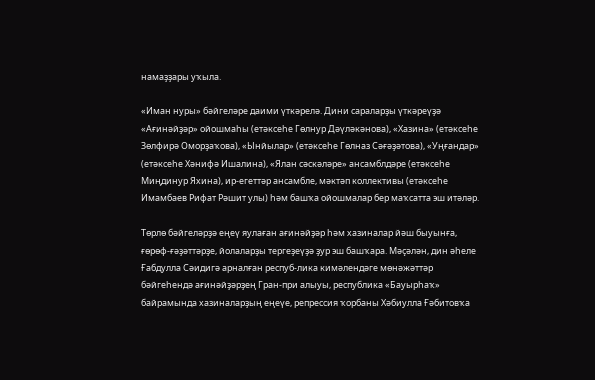намаҙҙары уҡыла.

«Иман нуры» бәйгеләре даими үткәрелә. Дини сараларҙы үткәреүҙә «Ағинәйҙәр» ойошмаһы (етәксеһе Гөлнур Дәүләкәнова), «Хазина» (етәксеһе Зөлфирә Оморҙаҡова), «Ынйылар» (етәксеһе Гөлназ Сәғәҙәтова), «Уңғандар» (етәксеһе Хәнифә Ишалина), «Ялан сәскәләре» ансамблдәре (етәксеһе Миңдинур Яхина), ир-егеттәр ансамбле, мәктәп коллективы (етәксеһе Имамбаев Рифат Рәшит улы) һәм башҡа ойошмалар бер маҡсатта эш итәләр.

Төрлө бәйгеләрҙә еңеү яулаған ағинәйҙәр һәм хазиналар йәш быуынға, ғөрөф-ғәҙәттәрҙе, йолаларҙы тергеҙеүҙә ҙур эш башҡара. Мәҫәлән, дин әһеле Ғабдулла Сәидигә арналған респуб-лика кимәлендәге мөнәжәттәр бәйгеһендә ағинәйҙәрҙең Гран-при алыуы, республика «Бауырһаҡ» байрамында хазиналарҙың еңеүе, репрессия ҡорбаны Хәбиулла Ғәбитовҡа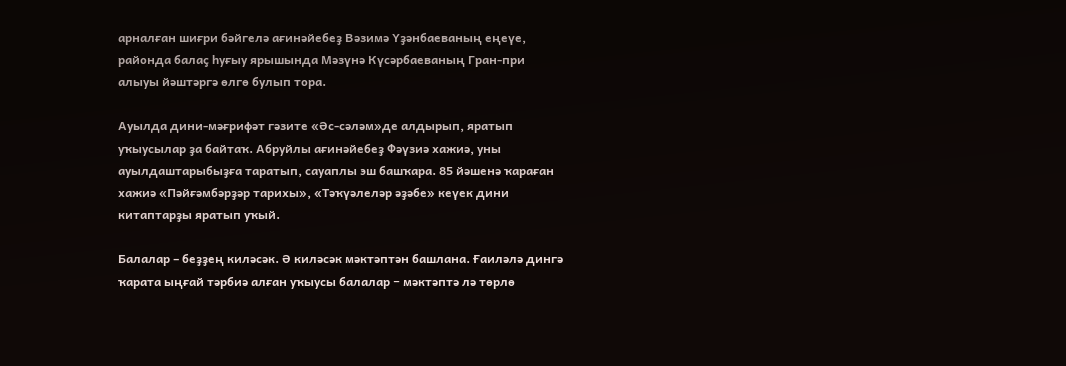арналған шиғри бәйгелә ағинәйебеҙ Вәзимә Үҙәнбаеваның еңеүе, районда балаҫ һуғыу ярышында Мәзүнә Күсәрбаеваның Гран-при алыуы йәштәргә өлгө булып тора.

Ауылда дини-мәғрифәт гәзите «Әс-сәләм»де алдырып, яратып уҡыусылар ҙа байтаҡ. Абруйлы ағинәйебеҙ Фәүзиә хажиә, уны ауылдаштарыбыҙға таратып, сауаплы эш башҡара. 85 йәшенә ҡараған хажиә «Пәйғәмбәрҙәр тарихы», «Тәҡүәлеләр әҙәбе» кеүек дини китаптарҙы яратып уҡый.

Балалар – беҙҙең киләсәк. Ә киләсәк мәктәптән башлана. Ғаиләлә дингә ҡарата ыңғай тәрбиә алған уҡыусы балалар − мәктәптә лә төрлө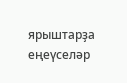ярыштарҙа еңеүселәр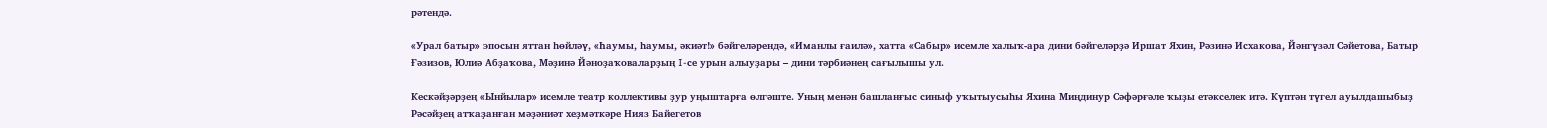рәтендә.

«Урал батыр» эпосын яттан һөйләү, «Һаумы, һаумы, әкиәт!» бәйгеләрендә, «Иманлы ғаилә», хатта «Сабыр» исемле халыҡ-ара дини бәйгеләрҙә Иршат Яхин, Рәзинә Исхакова, Йәнгүзәл Сәйетова, Батыр Ғәзизов, Юлиә Абҙаҡова, Мәҙинә Йәноҙаҡоваларҙың I-се урын алыуҙары – дини тәрбиәнең сағылышы ул.

Кескәйҙәрҙең «Ынйылар» исемле театр коллективы ҙур уңыштарға өлгәште. Уның менән башланғыс синыф уҡытыусыһы Яхина Миңдинур Сәфәрғәле ҡыҙы етәкселек итә. Күптән түгел ауылдашыбыҙ Рәсәйҙең атҡаҙанған мәҙәниәт хеҙмәткәре Нияз Байегетов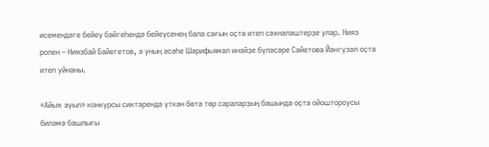исемендәге бейеү бәйгеһендә бейеүсенең бала сағын оҫта итеп сәхнәләштерҙе улар. Нияз ролен – Ниязбай Байегетов, ә уның әсәһе Шәрифьямал инәйҙе бүләсәре Сәйетова Йәнгүзәл оҫта итеп уйнаны.

«Айыҡ ауыл» конкурсы сиктәрендә үткән бөтә төр сараларҙың башында оҫта ойоштороусы биләмә башлығы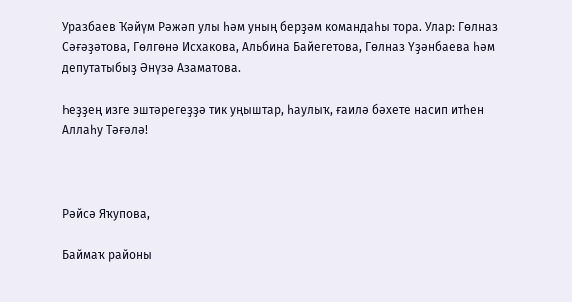Уразбаев Ҡәйүм Рәжәп улы һәм уның берҙәм командаһы тора. Улар: Гөлназ Сәғәҙәтова, Гөлгөнә Исхакова, Альбина Байегетова, Гөлназ Үҙәнбаева һәм депутатыбыҙ Әнүзә Азаматова.

Һеҙҙең изге эштәрегеҙҙә тик уңыштар, һаулыҡ, ғаилә бәхете насип итһен Аллаһу Тәғәлә!



Рәйсә Яҡупова,

Баймаҡ районы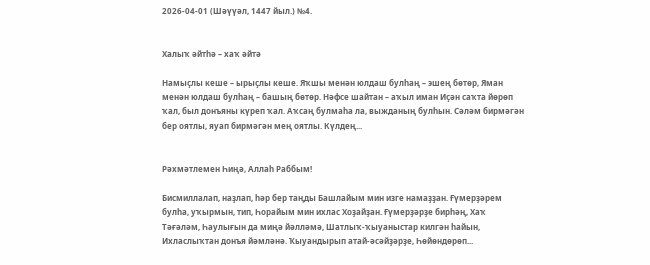2026-04-01 (Шәүүәл, 1447 йыл.) №4.


Халыҡ әйтһә – хаҡ әйтә

Намыҫлы кеше – ырыҫлы кеше. Яҡшы менән юлдаш булһаң – эшең бөтөр, Яман менән юлдаш булһаң – башың бөтөр. Нәфсе шайтан – аҡыл иман Иҫән саҡта йөрөп ҡал, был донъяны күреп ҡал. Аҡсаң булмаһа ла, выжданың булһын. Сәләм бирмәгән бер оятлы, яуап бирмәгән мең оятлы. Күлдең...


Рәхмәтлемен Һиңә, Аллаһ Раббым!

Бисмиллалап, наҙлап, һәр бер таңды Башлайым мин изге намаҙҙан. Ғүмерҙәрем булһа, уҡырмын, тип, Һорайым мин ихлас Хоҙайҙан. Ғүмерҙәрҙе бирһәң, Хаҡ Тәғәләм, Һаулығын да миңә йәлләмә, Шатлыҡ-ҡыуаныстар килгән һайын, Ихласлыҡтан донъя йәмләнә. Ҡыуандырып атай-әсәйҙәрҙе, Һөйөндөрөп...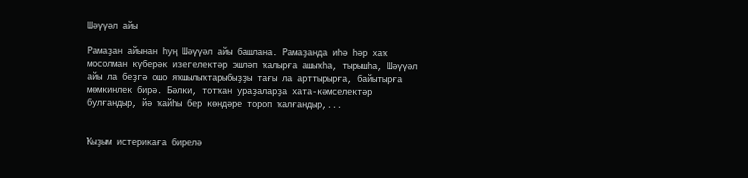Шәүүәл айы

Рамаҙан айынан һуң Шәүүәл айы башлана. Рамаҙанда иһә һәр хаҡ мосолман күберәк изегелектәр эшләп ҡалырға ашыҡһа, тырышһа, Шәүүәл айы ла беҙгә ошо яҡшылыҡтарыбыҙҙы тағы ла арттырырға, байытырға мөмкинлек бирә. Бәлки, тотҡан ураҙаларҙа хата-кәмселектәр булғандыр, йә ҡайһы бер көндәре тороп ҡалғандыр,...


Ҡыҙым истерикаға бирелә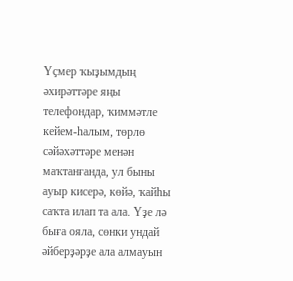Үҫмер ҡыҙымдың әхирәттәре яңы телефондар, ҡиммәтле кейем-һалым, төрлө сәйәхәттәре менән маҡтанғанда, ул быны ауыр кисерә, көйә, ҡайһы саҡта илап та ала. Үҙе лә быға ояла, сөнки ундай әйберҙәрҙе ала алмауын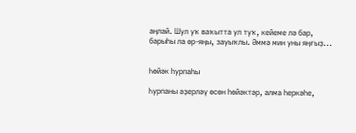аңлай. Шул уҡ ваҡытта ул туҡ, кейеме лә бар, барыһы ла өр-яңы, зауыҡлы. Әммә мин уны яңғыҙ...


Һөйәк һурпаһы

Һурпаны әҙерләү өсөн һөйәктәр, алма һеркәһе,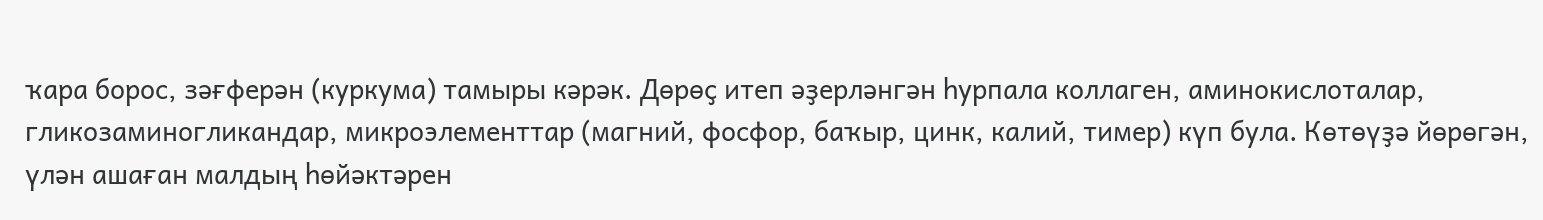ҡара борос, зәғферән (куркума) тамыры кәрәк. Дөрөҫ итеп әҙерләнгән һурпала коллаген, аминокислоталар, гликозаминогликандар, микроэлементтар (магний, фосфор, баҡыр, цинк, калий, тимер) күп була. Көтөүҙә йөрөгән, үлән ашаған малдың һөйәктәрен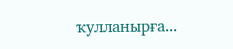ҡулланырға...